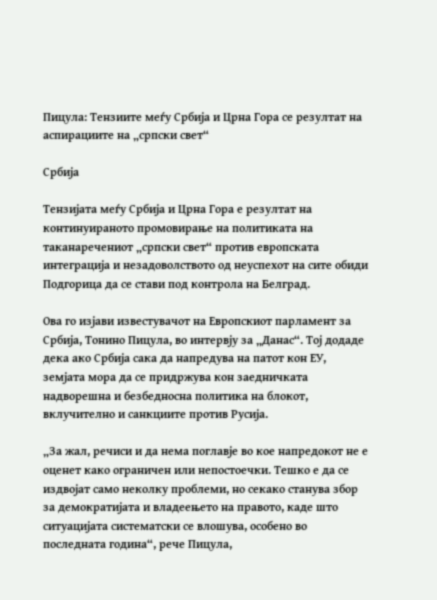Пицула: Тензиите меѓу Србија и Црна Гора се резултат на аспирациите на „српски свет“

Србија

Тензијата меѓу Србија и Црна Гора е резултат на континуираното промовирање на политиката на таканаречениот „српски свет“ против европската интеграција и незадоволството од неуспехот на сите обиди Подгорица да се стави под контрола на Белград.

Ова го изјави известувачот на Европскиот парламент за Србија, Тонино Пицула, во интервју за „Данас“. Тој додаде дека ако Србија сака да напредува на патот кон ЕУ, земјата мора да се придржува кон заедничката надворешна и безбедносна политика на блокот, вклучително и санкциите против Русија.

„За жал, речиси и да нема поглавје во кое напредокот не е оценет како ограничен или непостоечки. Тешко е да се издвојат само неколку проблеми, но секако станува збор за демократијата и владеењето на правото, каде што ситуацијата систематски се влошува, особено во последната година“, рече Пицула,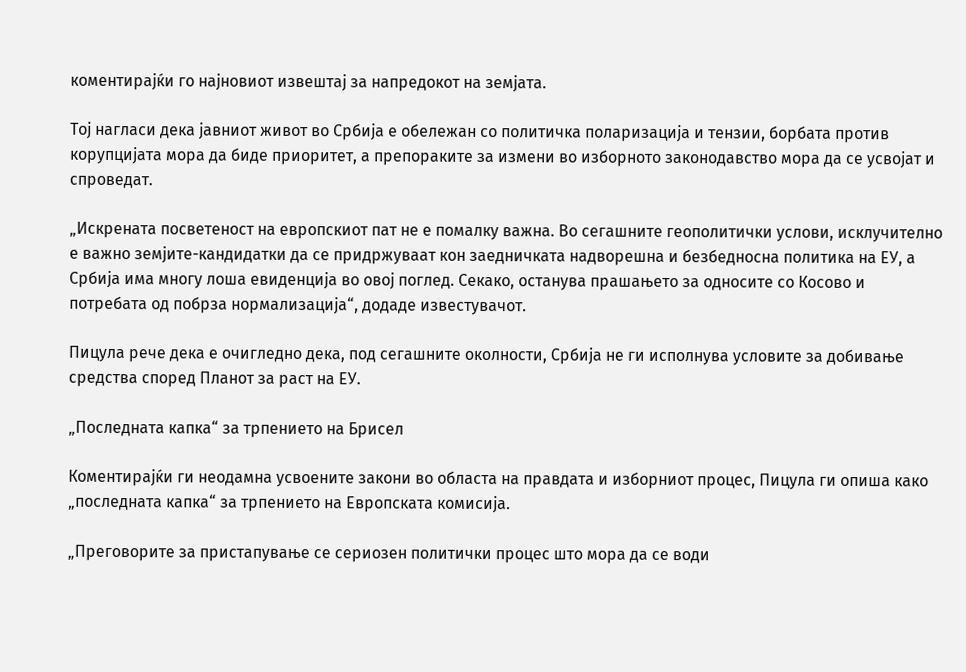коментирајќи го најновиот извештај за напредокот на земјата.

Тој нагласи дека јавниот живот во Србија е обележан со политичка поларизација и тензии, борбата против корупцијата мора да биде приоритет, а препораките за измени во изборното законодавство мора да се усвојат и спроведат.

„Искрената посветеност на европскиот пат не е помалку важна. Во сегашните геополитички услови, исклучително е важно земјите-кандидатки да се придржуваат кон заедничката надворешна и безбедносна политика на ЕУ, а Србија има многу лоша евиденција во овој поглед. Секако, останува прашањето за односите со Косово и потребата од побрза нормализација“, додаде известувачот.

Пицула рече дека е очигледно дека, под сегашните околности, Србија не ги исполнува условите за добивање средства според Планот за раст на ЕУ.

„Последната капка“ за трпението на Брисел

Коментирајќи ги неодамна усвоените закони во областа на правдата и изборниот процес, Пицула ги опиша како „последната капка“ за трпението на Европската комисија.

„Преговорите за пристапување се сериозен политички процес што мора да се води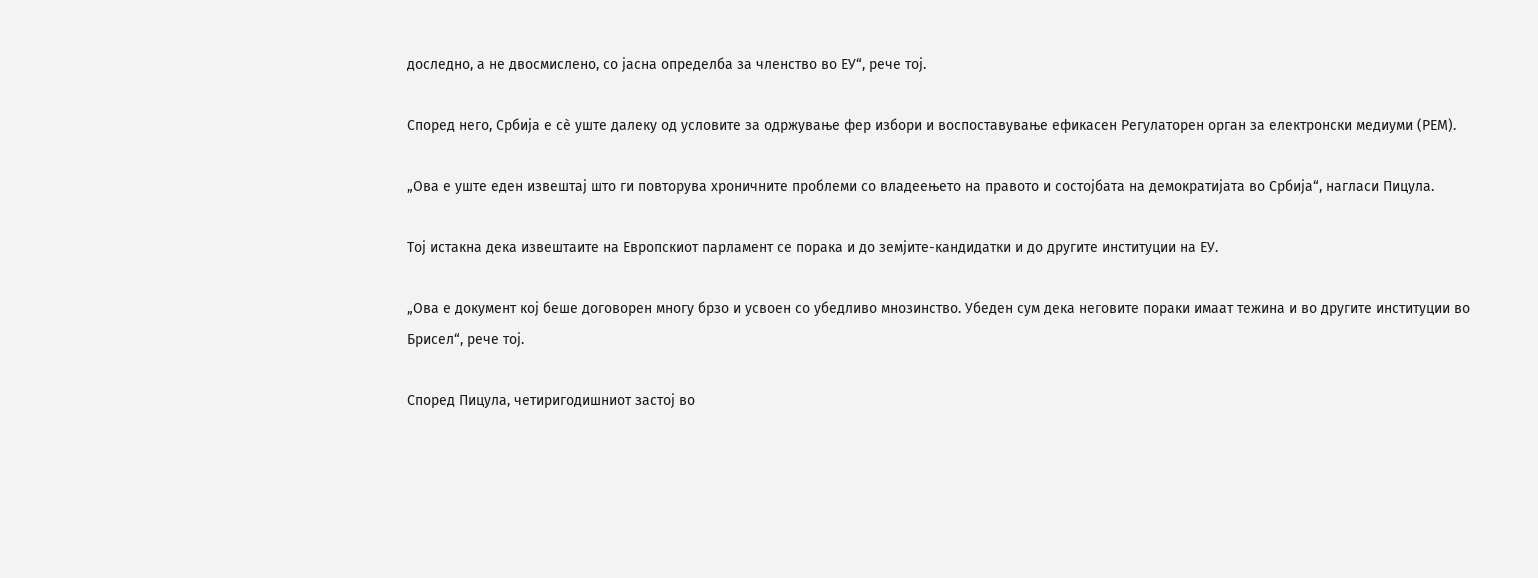доследно, а не двосмислено, со јасна определба за членство во ЕУ“, рече тој.

Според него, Србија е сè уште далеку од условите за одржување фер избори и воспоставување ефикасен Регулаторен орган за електронски медиуми (РЕМ).

„Ова е уште еден извештај што ги повторува хроничните проблеми со владеењето на правото и состојбата на демократијата во Србија“, нагласи Пицула.

Тој истакна дека извештаите на Европскиот парламент се порака и до земјите-кандидатки и до другите институции на ЕУ.

„Ова е документ кој беше договорен многу брзо и усвоен со убедливо мнозинство. Убеден сум дека неговите пораки имаат тежина и во другите институции во Брисел“, рече тој.

Според Пицула, четиригодишниот застој во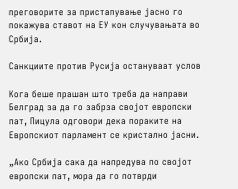преговорите за пристапување јасно го покажува ставот на ЕУ кон случувањата во Србија.

Санкциите против Русија остануваат услов

Кога беше прашан што треба да направи Белград за да го забрза својот европски пат, Пицула одговори дека пораките на Европскиот парламент се кристално јасни.

„Ако Србија сака да напредува по својот европски пат, мора да го потврди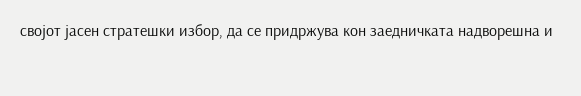својот јасен стратешки избор, да се придржува кон заедничката надворешна и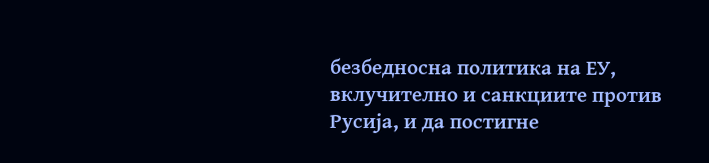безбедносна политика на ЕУ, вклучително и санкциите против Русија, и да постигне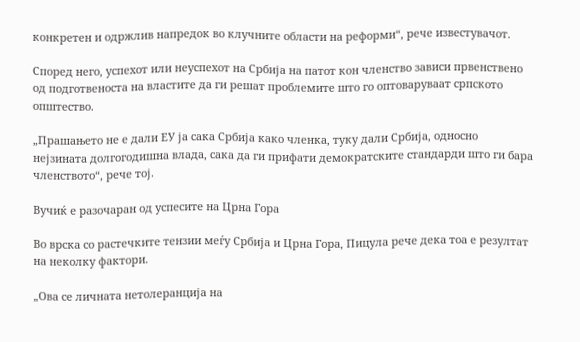конкретен и одржлив напредок во клучните области на реформи“, рече известувачот.

Според него, успехот или неуспехот на Србија на патот кон членство зависи првенствено од подготвеноста на властите да ги решат проблемите што го оптоваруваат српското општество.

„Прашањето не е дали ЕУ ја сака Србија како членка, туку дали Србија, односно нејзината долгогодишна влада, сака да ги прифати демократските стандарди што ги бара членството“, рече тој.

Вучиќ е разочаран од успесите на Црна Гора

Во врска со растечките тензии меѓу Србија и Црна Гора, Пицула рече дека тоа е резултат на неколку фактори.

„Ова се личната нетолеранција на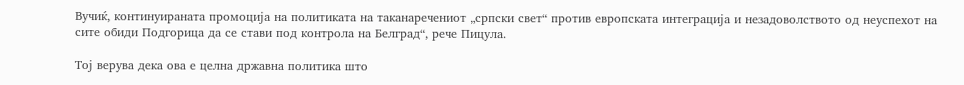Вучиќ, континуираната промоција на политиката на таканаречениот „српски свет“ против европската интеграција и незадоволството од неуспехот на сите обиди Подгорица да се стави под контрола на Белград“, рече Пицула.

Тој верува дека ова е целна државна политика што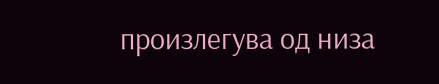произлегува од низа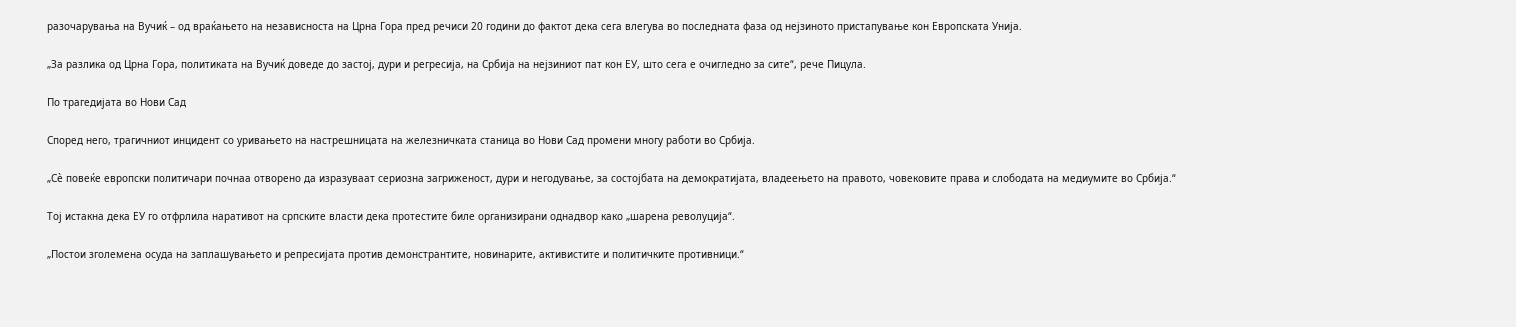разочарувања на Вучиќ – од враќањето на независноста на Црна Гора пред речиси 20 години до фактот дека сега влегува во последната фаза од нејзиното пристапување кон Европската Унија.

„За разлика од Црна Гора, политиката на Вучиќ доведе до застој, дури и регресија, на Србија на нејзиниот пат кон ЕУ, што сега е очигледно за сите“, рече Пицула.

По трагедијата во Нови Сад

Според него, трагичниот инцидент со уривањето на настрешницата на железничката станица во Нови Сад промени многу работи во Србија.

„Сè повеќе европски политичари почнаа отворено да изразуваат сериозна загриженост, дури и негодување, за состојбата на демократијата, владеењето на правото, човековите права и слободата на медиумите во Србија.“

Тој истакна дека ЕУ го отфрлила наративот на српските власти дека протестите биле организирани однадвор како „шарена револуција“.

„Постои зголемена осуда на заплашувањето и репресијата против демонстрантите, новинарите, активистите и политичките противници.“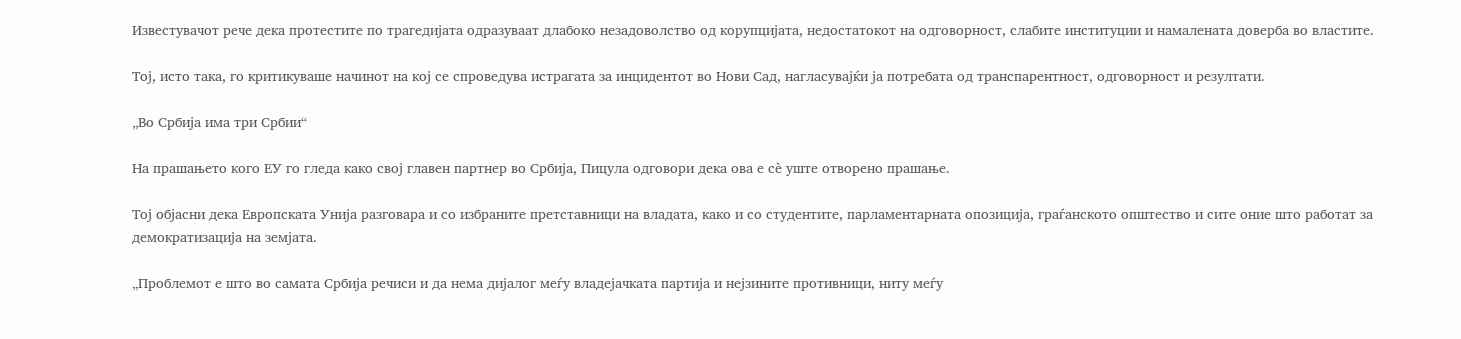Известувачот рече дека протестите по трагедијата одразуваат длабоко незадоволство од корупцијата, недостатокот на одговорност, слабите институции и намалената доверба во властите.

Тој, исто така, го критикуваше начинот на кој се спроведува истрагата за инцидентот во Нови Сад, нагласувајќи ја потребата од транспарентност, одговорност и резултати.

„Во Србија има три Србии“

На прашањето кого ЕУ го гледа како свој главен партнер во Србија, Пицула одговори дека ова е сè уште отворено прашање.

Тој објасни дека Европската Унија разговара и со избраните претставници на владата, како и со студентите, парламентарната опозиција, граѓанското општество и сите оние што работат за демократизација на земјата.

„Проблемот е што во самата Србија речиси и да нема дијалог меѓу владејачката партија и нејзините противници, ниту меѓу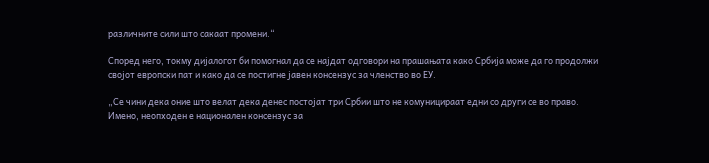различните сили што сакаат промени.“

Според него, токму дијалогот би помогнал да се најдат одговори на прашањата како Србија може да го продолжи својот европски пат и како да се постигне јавен консензус за членство во ЕУ.

„Се чини дека оние што велат дека денес постојат три Србии што не комуницираат едни со други се во право. Имено, неопходен е национален консензус за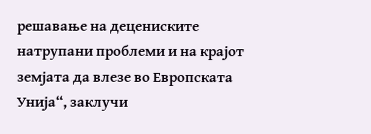решавање на децениските натрупани проблеми и на крајот земјата да влезе во Европската Унија“, заклучи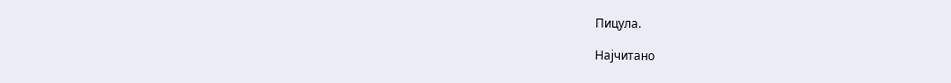Пицула.

Најчитано